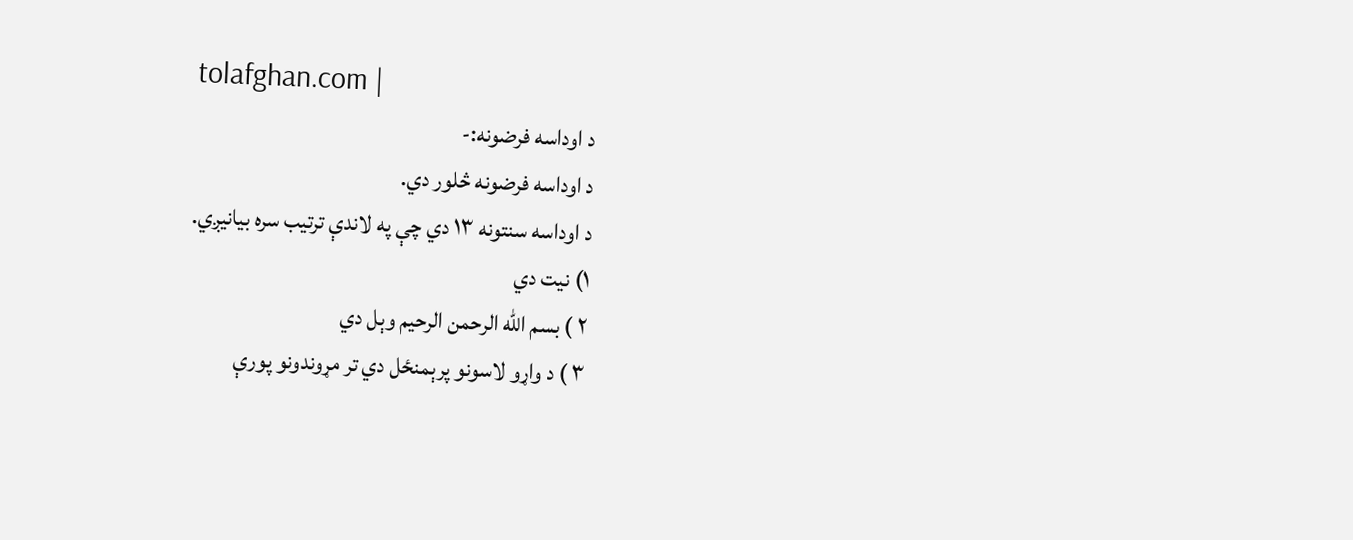tolafghan.com |
د اوداسه فرضونه:-
د اوداسه فرضونه څلور دي.
د اوداسه سنتونه ١٣ دي چې په لاندې ترتيب سره بيانيږي.
١) نيت دي
٢ ) بسم الله الرحمن الرحيم وېل دي
٣ ) د واړو لاسونو پرېمنځل دي تر مړوندونو پورې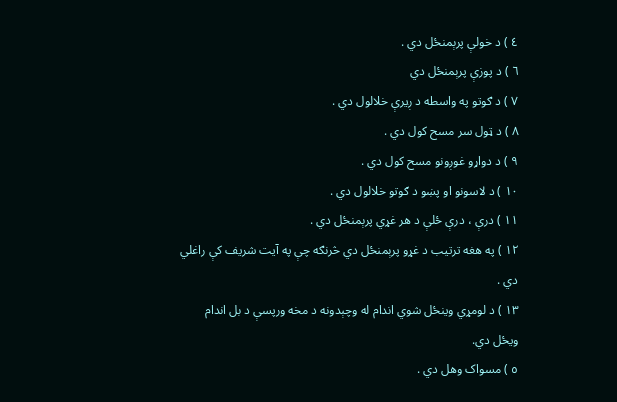٤ ) د خولې پرېمنځل دي .
٦ ) د پوزې پرېمنځل دي
٧ ) د ګوتو په واسطه د ږيرې خلالول دي .
٨ ) د ټول سر مسح کول دي .
٩ ) د دواړو غوږونو مسح کول دي .
١٠ ) د لاسونو او پښو د ګوتو خلالول دي .
١١ ) درې ، درې ځلې د هر غړي پرېمنځل دي .
١٢ ) په هغه ترتيب د غړو پرېمنځل دي څرنګه چې په آيت شريف کې راغلي دي .
١٣ ) د لومړي وينځل شوي اندام له وچېدونه د مخه ورپسې د بل اندام ويځل دي.
٥ ) مسواک وهل دي .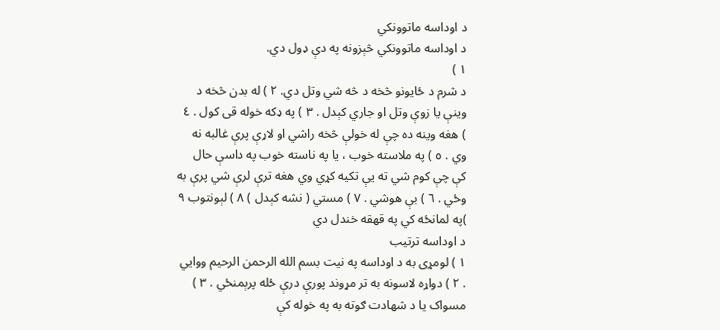د اوداسه ماتوونکي
د اوداسه ماتوونکي څېزونه په دې ډول دي.
١ )
د شرم د ځايونو څخه د څه شي وتل دي. ٢ ) له بدن څخه د وينې يا زوې وتل او جاري کېدل . ٣ ) په ډکه خوله قی کول . ٤ ) هغه وينه ده چې له خولې څخه راشي او لاړې پرې غالبه نه وي . ٥ ) په ملاسته خوب ، يا په ناسته خوب په داسې حال کې چې کوم شي ته يې تکيه کړي وي هغه ترې لرې شي پرې به وځي . ٦ ) بې هوشي . ٧ ) مستي ( نشه کېدل ) ٨ ) لېونتوب ٩ )په لمانځه كي په قهقه خندل دي
د اوداسه ترتيب
١ ) لومړی به د اوداسه په نيت بسم الله الرحمن الرحيم ووايي . ٢ ) دواړه لاسونه به تر مړوند پورې درې ځله پرېمنځي . ٣ ) مسواک يا د شهادت ګوته به په خوله کې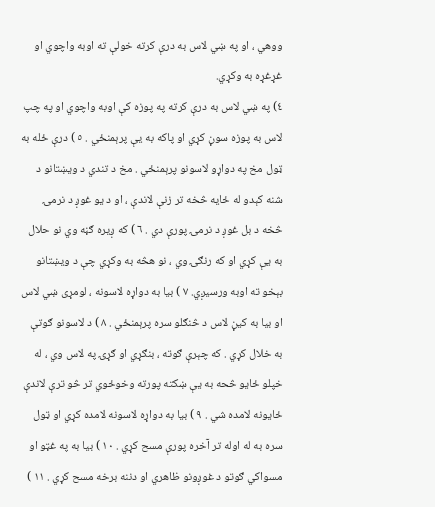ووهي ، او په ښي لاس به درې کرته خولې ته اوبه واچوي او غړغړه به وکړي.
٤) په ښي لاس به درې کرته په پوزه کې اوبه واچوي او په چپ لاس به پوزه سوڼ کړي او پاکه به يې پرېمنځي . ٥ ) درې ځله به ټول مخ په دواړو لاسونو پرېمنځي . مخ د تندي د ويښتانو د شنه کېدو له ځايه څخه تر زنې لاندې ، او د يو غوږ د نرمۍ څخه د بل غوږ د نرمۍ پورې دي . ٦ ) که ږيره ګڼه وي نو حلال به يې کړي او که رنګۍ وي ، نو هڅه به وکړي چې د ويښتانو بېخو ته اوبه ورسيږي. ٧ ) بيا به دواړه لاسونه ، لومړی ښي لاس او بيا به کيڼ لاس د څنګلو سره پرېمنځي . ٨ ) د لاسونو ګوتې به خلال کړي . که چېرې ګوته ، بنګړي او ګړۍ په لاس وي ، له خپلو ځايو څحه به يې ښکته پورته وخوځوي تر څو ترې لاندې ځايونه لامده شي . ٩ ) بيا به دواړه لاسونه لامده کړي او ټول سره به له اوله تر آخره پورې مسح کړي . ١٠ ) بيا به په غټو او مسواکي ګوتو د غوږونو ظاهري او دننه برخه مسح کړي . ١١ )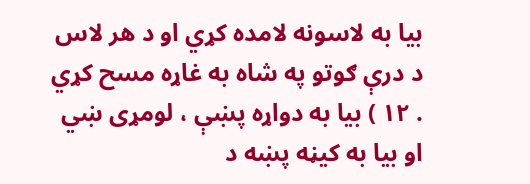بيا به لاسونه لامده کړي او د هر لاس د درې ګوتو په شاه به غاړه مسح کړي . ١٢ ) بيا به دواړه پښې ، لومړی ښي او بيا به کيڼه پښه د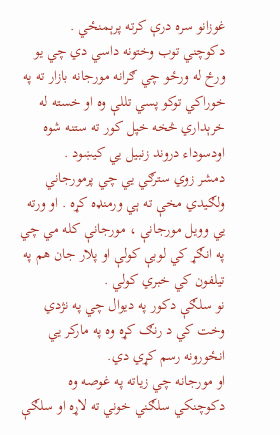غوزانو سره درې کرته پرېمنځي .
دكوچني توب وختونه داسي دي چي يو ورځ له ورځو چي ګرانه مورجانه بازار ته په خوراكي توكو پسي تللې وه او خسته له خرېداري څخه خپل كور ته ستنه شوه اودسوداء دروند زنبيل يي كيښود .
دمشر زوي سترګي يي چي پرمورجاني ولګيدي مخې ته ېي ورمنډه كړه . او ورته يي وويل مورجانې ، مورجانې كله مي چي په انګړ كي لوبې كولې او پلار جان هم په تيلفون كي خبري كولي .
نو سلګې دكور په ديوال چي په نژدي وخت كي د رنګ كړه وه په ماركر يي انځورونه رسم كړي دي.
او مورجانه چي زياته په غوصه وه دكوچنكي سلګني خوني ته لاړه او سلګې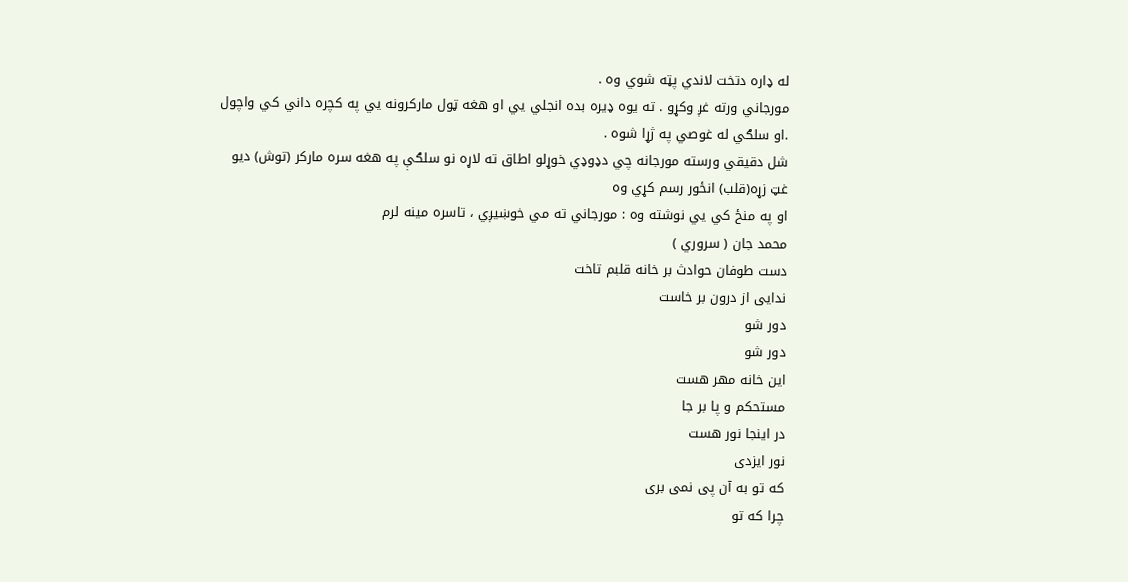له ډاره دتخت لاندي پټه شوي وه .
مورجاني ورته غږ وكړو . ته يوه ډيره بده انجلي يي او هغه ټول ماركرونه يي په كچره داني كي واچول .او سلګي له غوصي په ژړا شوه .
شل دقيقي ورسته مورجانه چي دډوډي خوړلو اطاق ته لاړه نو سلګې په هغه سره ماركر (توش) ديو غټ زړه(قلب) انځور رسم كړي وه
او په منځ كي يي نوشته وه : مورجاني ته مي خوښيږي ، تاسره مينه لرم
محمد جان ( سروري )
دست طوفان حوادث بر خانه قلبم تاخت
ندایی از درون بر خاست
دور شو
دور شو
این خانه مهر هست
مستحکم و پا بر جا
در اینجا نور هست
نور ایزدی
که تو به آن پی نمى بری
چرا که تو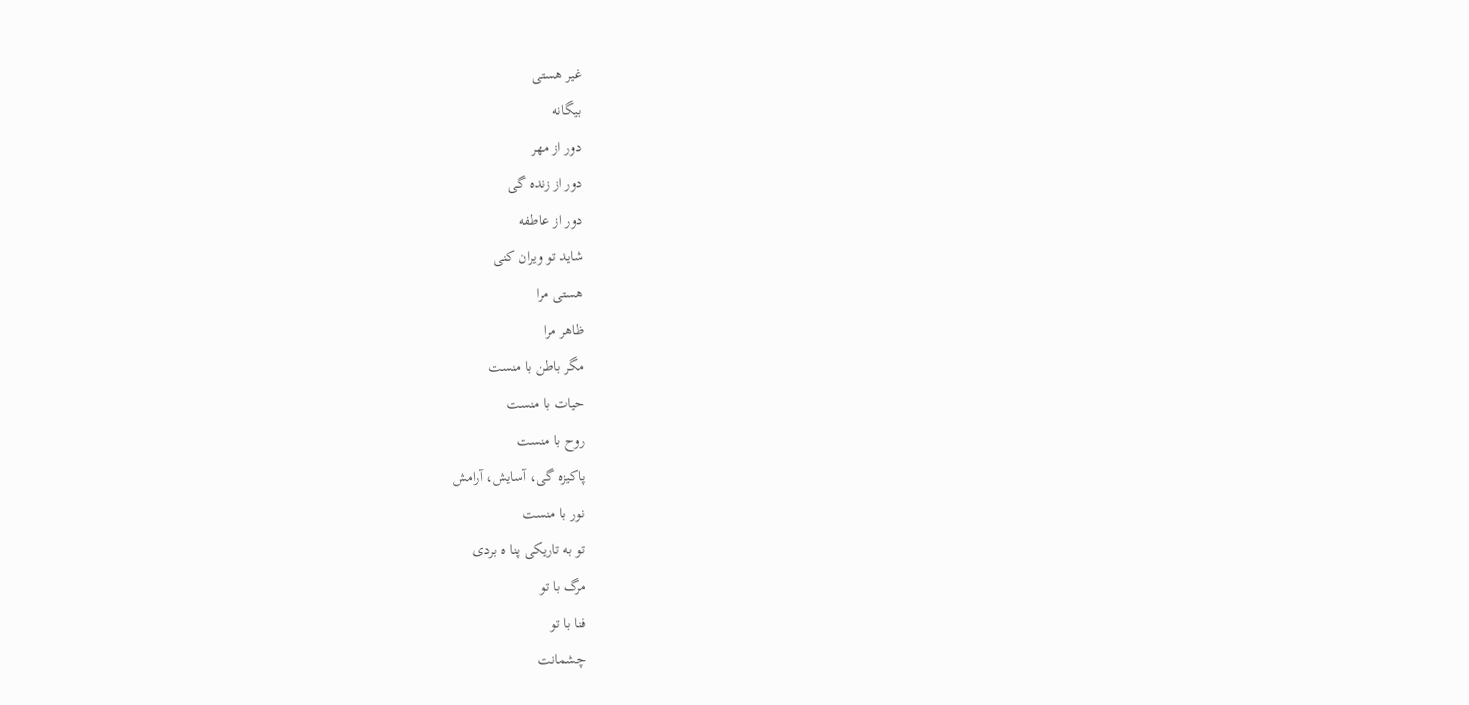غیر هستی
بیگانه
دور از مهر
دور از زنده گی
دور از عاطفه
شاید تو ویران کنی
هستی مرا
ظاهر مرا
مگر باطن با منست
حیات با منست
روح با منست
پاکیزه گی، آسایش، آرامش
نور با منست
تو به تاریکی پنا ه بردی
مرگ با تو
فنا با تو
چشمانت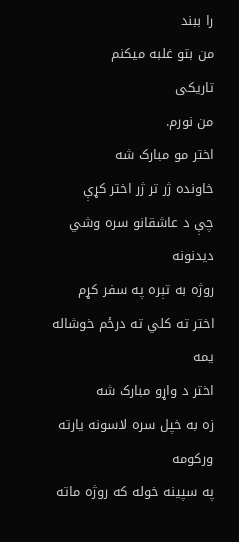را ببند
من بتو غلبه میکنم
تاریکی
من نورم.
اختر مو مبارک شه
خاونده ژر تر ژر اختر کړې
چې د عاشقانو سره وشي دیدنونه
روژه به تېره په سفر كړم
اختر ته كلي ته درځم خوشاله يمه
اختر د واړو مبارک شه
زه به خپل سره لاسونه يارته ورکومه
په سپينه خوله كه روژه ماته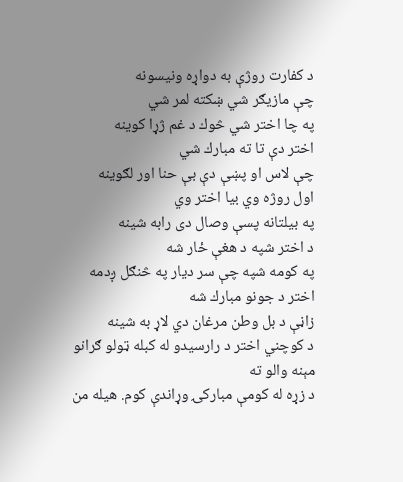د كفارت روژې به دواړه ونيسونه
چې مازيګر شي ښكته لمر شي
په چا اختر شي څوك د غم ژړا كوينه
اختر دې تا ته مبارك شي
چې لاس او پښې دې بې حنا اور لګوينه
اول روژه وي بيا اختر وي
په بيلتانه پسې وصال دى رابه شينه
د اختر شپه د هغې ځار شه
په کومه شپه چې سر دیار په څنګل ږدمه
اختر د جونو مبارك شه
زاڼې د بل وطن مرغان دي لاړ به شينه
د کوچني اختر د رارسیدو له کبله ټولو ګرانو مېنه والو ته
د زړه له کومې مبارکۍ وړاندې کوم. هیله من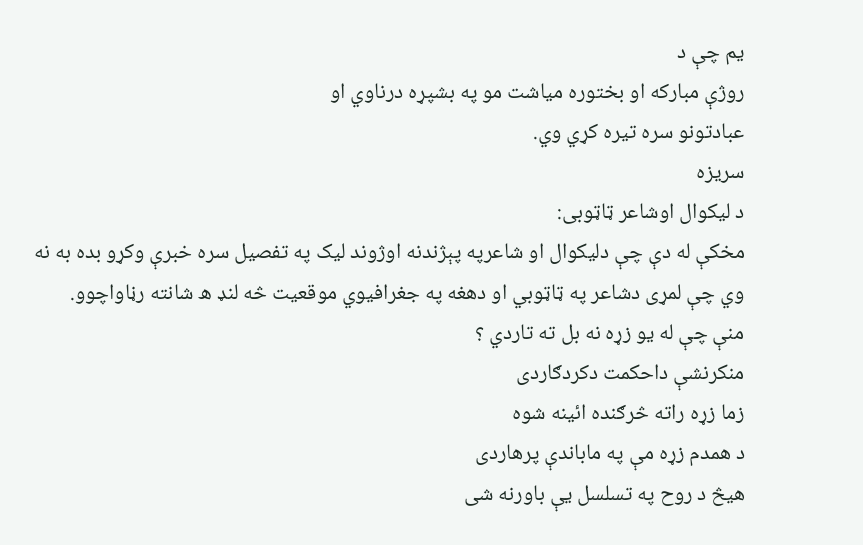یم چې د
روژې مبارکه او بختوره میاشت مو په بشپړه درناوي او
عبادتونو سره تیره کړي وي.
سريزه
د لیکوال اوشاعر ټاټوبى:
مخکې له دې چې دلیکوال او شاعرپه پېژندنه اوژوند ليک په تفصيل سره خبرې وکړو بده به نه وي چې لمړى دشاعر په ټاټوبي او دهغه په جغرافيوي موقعيت څه لنډ ه شانته رڼاواچوو.
منې چې له يو زړه نه بل ته تاردي ؟
منكرنشې داحكمت دكردګاردى
زما زړه راته څرګنده ائينه شوه
د همدم زړه مې په ماباندې پرهاردى
هيڅ د روح په تسلسل يې باورنه شى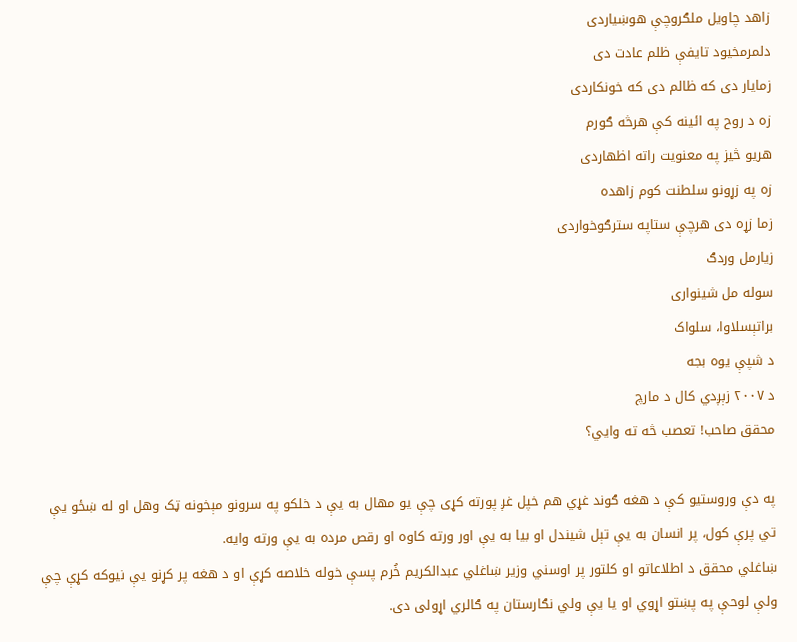زاهد چاويل ملګروچې هوښياردى
دلمرمخيود تايفې ظلم عادت دى
زمايار دى كه ظالم دى كه خونكاردى
زه د روح په ائينه كې هرڅه ګورم
هريو څيز په معنويت راته اظهاردى
زه په زړونو سلطنت كوم زاهده
زما زړه دى هرچې ستاپه سترګوخواردى
زيارمل وردګ
سوله مل شینواری
براتېسلاوا، سلواک
د شپې يوه بجه
د ۲۰۰۷ زېږدي کال د مارچ
محقق صاحب! تعصب څه ته وايي؟

په دې وروستيو کې د هغه ګوند غړي هم خپل غږ پورته کړى چې يو مهال به يې د خلکو په سرونو مېخونه ټک وهل او له ښځو يې تي پرې کول، پر انسان به يې تېل شيندل او بيا به يې اور ورته کاوه او رقص مرده به يې ورته وايه.
ښاغلي محقق د اطلاعاتو او کلتور پر اوسني وزير ښاغلي عبدالکريم خُرم پسې خوله خلاصه کړې او د هغه پر کړنو يې نيوکه کړې چې ولې لوحې په پښتو اړوي او يا يې ولي نګارستان په ګالري اړولى دى.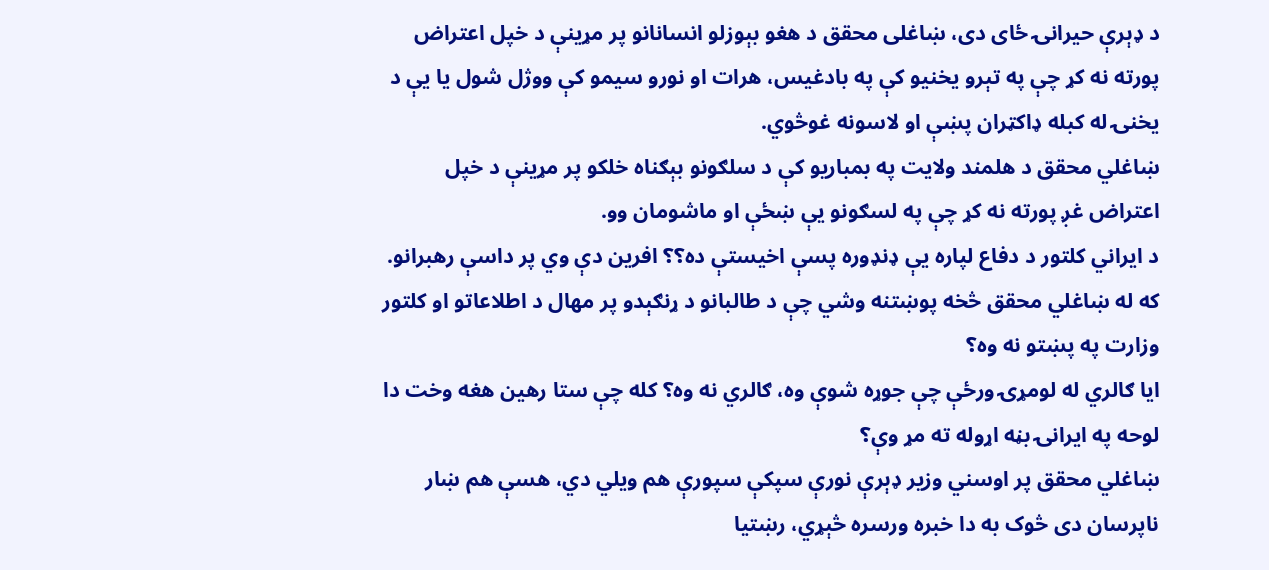د ډېرې حيرانۍ ځاى دى، ښاغلى محقق د هغو بېوزلو انسانانو پر مړينې د خپل اعتراض پورته نه کړ چې په تېرو يخنيو کې په بادغيس، هرات او نورو سيمو کې ووژل شول يا يې د يخنۍ له کبله ډاکټران پښې او لاسونه غوڅوي.
ښاغلي محقق د هلمند ولايت په بمباريو کې د سلګونو بېګناه خلکو پر مړينې د خپل اعتراض غږ پورته نه کړ چې په لسګونو يې ښځې او ماشومان وو.
د ايراني کلتور د دفاع لپاره يې ډنډوره پسې اخيستې ده؟؟ افرين دې وي پر داسې رهبرانو. که له ښاغلي محقق څخه پوښتنه وشي چې د طالبانو د ړنګېدو پر مهال د اطلاعاتو او کلتور وزارت په پښتو نه وه؟
ايا ګالري له لومړۍ ورځې چې جوړه شوې وه، ګالري نه وه؟ کله چې ستا رهين هغه وخت دا لوحه په ايرانۍ بڼه اړوله ته مړ وې؟
ښاغلي محقق پر اوسني وزير ډېرې نورې سپکې سپورې هم ويلي دي، هسې هم ښار ناپرسان دى څوک به دا خبره ورسره څېړي، رښتيا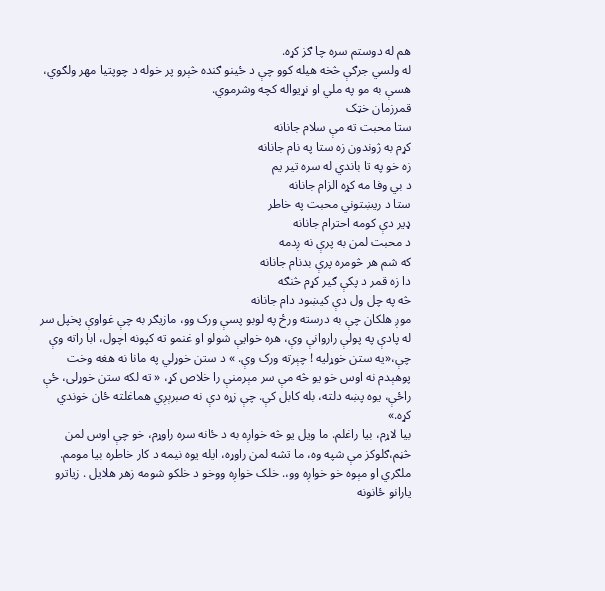هم له دوستم سره چا ګز کړه.
له ولسي جرګې څخه هيله کوو چې د ځينو ګنده څېرو پر خوله د چوپتيا مهر ولګوي، هسې به مو په ملي او نړيواله کچه وشرموي.
قمرزمان خټک
ستا محبت ته مې سلام جانانه
کړم به ژوندون زه ستا په نام جانانه
زه خو په تا باندي له سره تیر یم
د بي وفا مه کړه الزام جانانه
ستا د ریښتوني محبت په خاطر
ډیر دې کومه احترام جانانه
د محبت لمن به پرې نه ږدمه
که شم هر څومره پرې بدنام جانانه
دا زه قمر د پکې ګیر کړم څنګه
څه په چل ول دې کیښود دام جانانه
موږ هلکان چې به درسته ورځ په لوبو پسې ورک وو، مازیګر به چې غواوې پخپل سر له پادې په پولې راروانې وې، هره خوایې شولو او غنمو ته کپونه اچول، ابا راته وې چې،«یه ستن خوړلیه ! چېرته ورک وې. » د ستن خوړلي په مانا نه هغه وخت پوهېدم نه اوس خو یو څه مې سر مېرمنې را خلاص کړ، « ته لکه ستن خوړلی، ځې راځې، یوه پښه دلته، بله کابل کې. چې زړه دې نه صبرېږي هماغلته ځان خوندي کړه.»
بیا لاړم، بیا راغلم. ما ویل یو څه خواږه به د ځانه سره راوړم، خو چې اوس لمن څڼم،ګلوکز مې شپه وه، ما تشه لمن راوړه، ایله یوه نیمه د کار خاطره بیا مومم. ملګري او مېوه خو خواږه وو،. خلک خواږه ووخو د خلکو شومه زهر هلایل . زیاترو یارانو ځانونه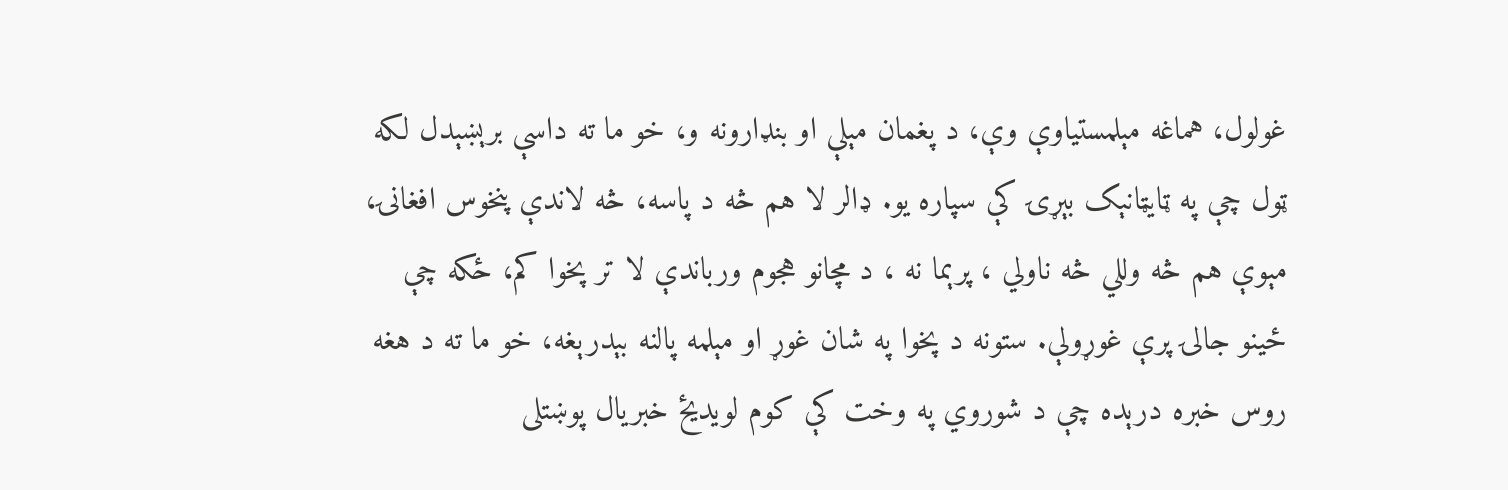غولول، هماغه مېلمستیاوې وې، د پغمان مېلې او بنډارونه و، خو ما ته داسې برېښېدل لکه ټول چې په ټایټانېک بېړۍ کې سپاره یو. ډالر لا هم څه د پاسه، څه لاندې پنخوس افغانۍ، مېوې هم څه وللي څه ناولي ، پرېما نه ، د مچانو هجوم ورباندې لا تر پخوا کم، ځکه چې ځینو جالۍ پرې غوړولې. ستونه د پخوا په شان غوړ او مېلمه پالنه بېدرېغه، خو ما ته د هغه روس خبره درېده چې د شوروي په وخت کې کوم لویدیځ خبریال پوښتلی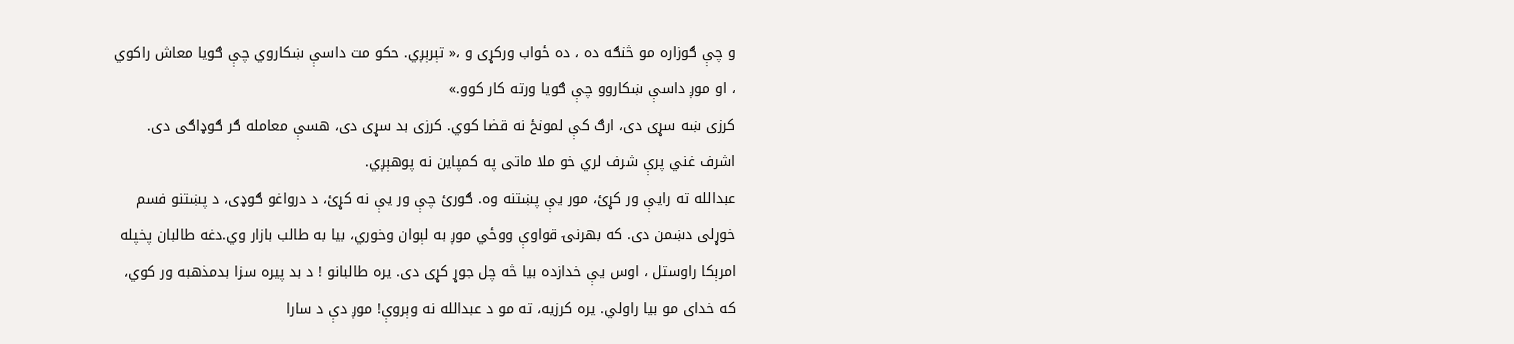و چې ګوزاره مو څنګه ده ، ده ځواب ورکړی و ،« تېرېږي. حکو مت داسې ښکاروي چې ګویا معاش راکوي ، او موږ داسې ښکاروو چې ګویا ورته کار کوو.»
کرزی ښه سړی دی، ارګ کې لمونځ نه قضا کوي. کرزی بد سړی دی، هسې معامله ګر ګوډاګی دی. اشرف غني پرې شرف لري خو ملا ماتی په کمپاین نه پوهېږي.
عبدالله ته رایې ور کړئ، مور یې پښتنه وه. ګورئ چې ور یې نه کړئ، د درواغو ګوډی، د پښتنو فسم خوړلی دښمن دی. که بهرنۍ قواوې ووځي موږ به لېوان وخوري، بیا به طالب بازار وي.دغه طالبان پخپله امرېکا راوستل ، اوس یې خدازده بیا څه چل جوړ کړی دی. یره طالبانو ! د بد پیره سزا بدمذهبه ور کوي، که خدای مو بیا راولي. یره کرزیه، ته مو د عبدالله نه وېروې! موږ دې د سارا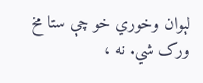لېوان وخوري خو چې ستا مخ ورک شي. نه ،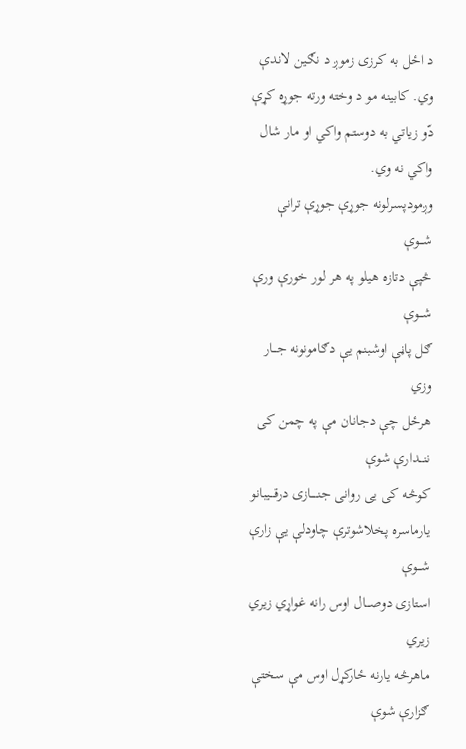د اځل به کرزی زموږ د نګین لاندې وي. کابینه مو د وخته ورته جوړه کړې دّو زیاتي به دوستم واکي او مار شال واکي نه وي.
وږمودپسرلونه جوړې جوړې ترانې شـــوې
څپې دتازه هيلو په هر لور خورې ورې شـــوې
ګل پاڼې اوشبنم يې دګامونونه جـــار وزي
هرځل چې دجانان مې په چمن كى ننـــدارې شوې
كوڅه كى يى روانى جنـــــازى درقـــيبانو
يارماسره پخلاشوترې چاودلې يې زارې شـــوې
استازى دوصـــال اوس رانه غواړي زيري زيري
ماهرڅه يارنه ځاركړل اوس مې سختې ګزارې شوې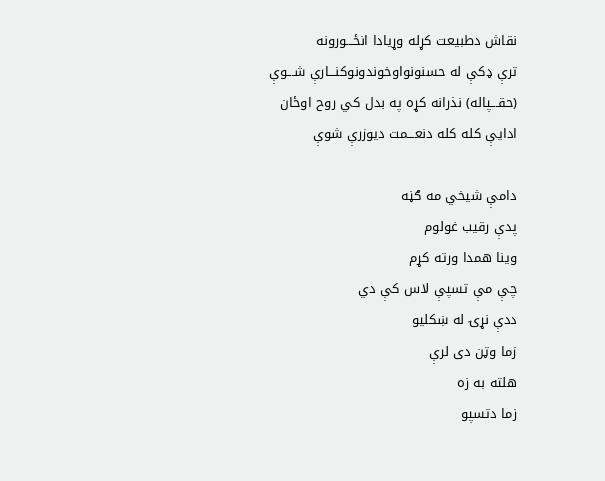نقاش دطبيعت كړله وړيادا انځـــورونه
ترې ډكې له حسنونواوخوندونوكنـــارې شـــوې
(حقـــپاله) نذرانه كړه په بدل كي روح اوځان
ادايې كله كله دنعـــمت ديوزرې شوې

دامې شیخي مه ګڼه
پدې رقیب غولوم
وینا همدا ورته کړم
چې مې تسپې لاس کې دي
ددې نړۍ له ښکلیو
زما وټن دی لرې
هلته به زه
زما دتسپو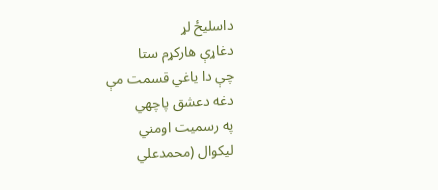داسلیځ لړ
دغاړې هارکړم ستا
چې دا یاغي قسمت مې
دغه دعشق پاچهي
په رسمیت اومني
لیکوال (محمدعلي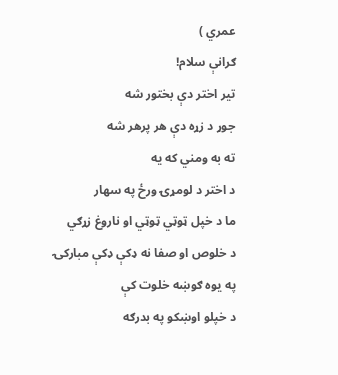عمري )
ګرانې سلام!
تیر اختر دې بختور شه
جوړ د زړه دې هر پرهر شه
ته به ومني که یه
د اختر د لومړۍ ورځ په سهار
ما د خپل ټوټي ټوټي او ناروغ زړګي
د خلوص او صفا نه ډکې ډکې مبارکۍ
په یوه ګوښه خلوت کې
د خپلو اوښکو په بدرګه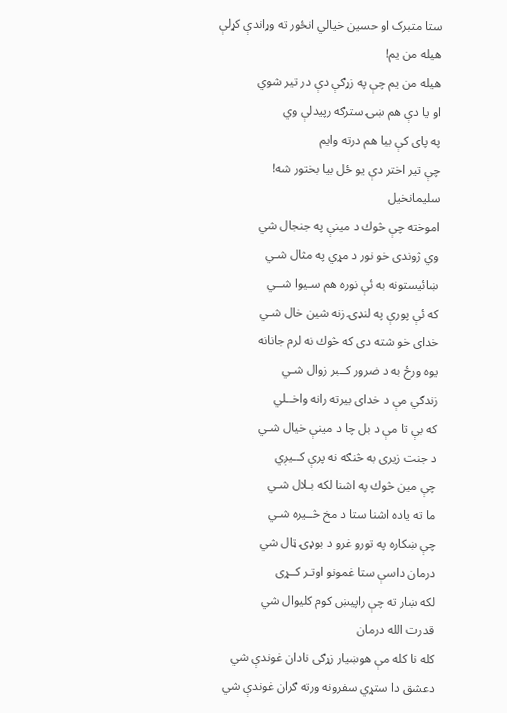ستا متبرک او حسین خیالي انځور ته وړاندې کړلې
هیله من یم!
هیله من یم چې په زړګې دې در تیر شوي
او یا دې هم ښۍ سترګه رپیدلې وي
په پای کې بیا هم درته وایم
چې تیر اختر دې یو ځل بیا بختور شه!
سليمانخيل
اموخته چې څوك د مينې په جنجال شي
وي ژوندى خو نور د مړي په مثال شـي
ښائيستونه به ئې نوره هم سـيوا شــي
كه ئې پورې په لنډۍ زنه شين خال شـي
خداى خو شته دى كه څوك نه لرم جانانه
يوه ورځ به د ضرور كــبر زوال شـي
زندګي مې د خداى بيرته رانه واخــلي
كه بې تا مې د بل چا د مينې خيال شـي
د جنت زيرى به څنګه نه پرې كــيږي
چې مين څوك په اشنا لكه بـلال شـي
ما ته ياده اشنا ستا د مخ څــيره شـي
چې ښكاره په تورو غرو د بوډۍ ټال شي
درمان داسې ستا غمونو اوتـر كــړى
لكه ښار ته چې راپيښ كوم كليوال شي
قدرت الله درمان
کله نا کله مې هوښيار زړګی نادان غوندې شي
دعشق دا ستړي سفرونه ورته ګران غوندې شي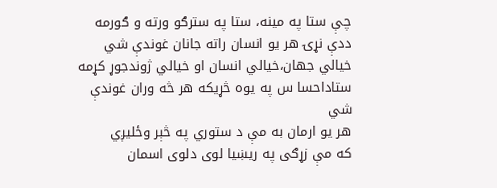چې ستا په مينه، ستا په سترګو ورته و ګورمه
ددې نړۍ هر يو انسان راته جانان غوندې شي
خيالي جهان،خيالي انسان او خيالي ژوندجوړ کړمه
ستاداحسا س په يوه څړيکه هر څه وران غوندې شي
هر يو ارمان به مې د ستوري په څېر وځليږي
که مې زړګی په ريښيا لوی دلوی اسمان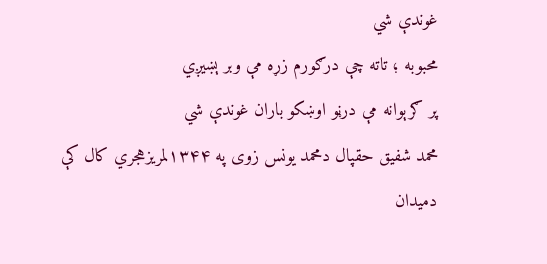غوندې شي
محبوبه ؛ تاته چې درګورم زړه مې وبر ېښيږي
پر ګرېوانه مې درڼو اوښکو باران غوندې شي
محمد شفيق حقپال دمحمد يونس زوى په ۱۳۴۴لمريزهجري كال كې دميدان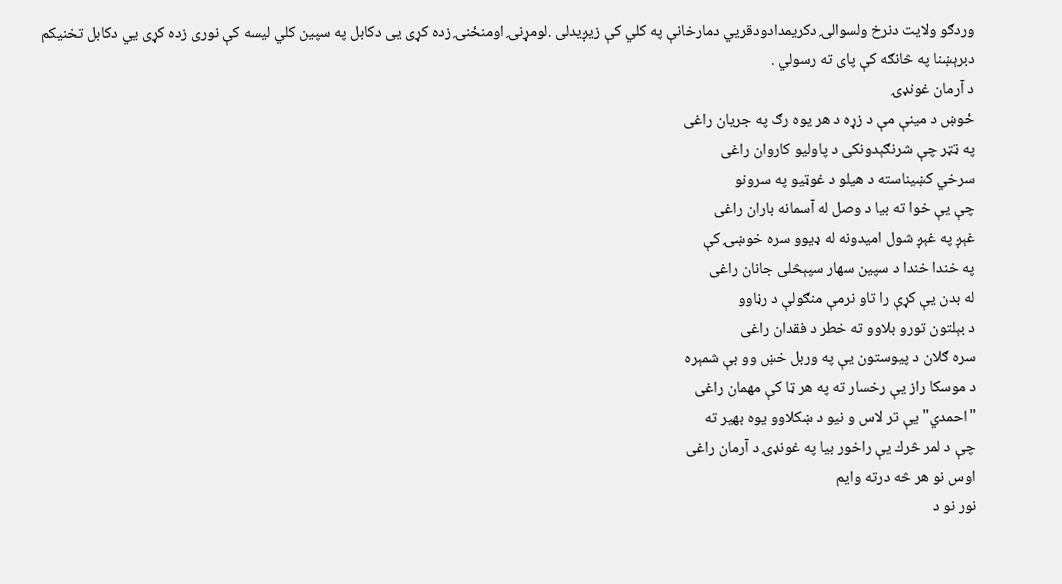وردګو ولايت دنرخ ولسوالۍ دكريمدادودقريي دمارخانې په كلي كې زيږيدلى .لومړنۍ اومنځنۍ زده كړى يى دكابل په سپين كلي ليسه كې نورى زده كړى يي دكابل تخنيكم دبرېښنا په څانګه كې پاى ته رسولي .
د آرمان غونډۍ
ځوښ د مينې مې د زړه د هر يوه رګ په جريان راغى
په ټټر چې شرنګېدونكى د پاوليو كاروان راغى
سرخي كښيناسته د هيلو د غوټيو په سرونو
چې يې خوا ته بيا د وصل له آسمانه باران راغى
غېږ په غېږ شول اميدونه له ډيوو سره خوښۍ كې
په خندا خندا د سپين سهار سپېڅلى جانان راغى
له بدن يې كړې را تاو نرمې منګولې د رڼاوو
د بېلتون تورو بلاوو ته خطر د فقدان راغى
سره ګلان د پيوستون يې په وربل خښ وو بې شمېره
د موسكا راز يې رخسار ته په هر ټا كې مهمان راغى
"احمدي" يې تر لاس و نيو د ښكلاوو يوه بهير ته
چې د لمر څرك يې راخور بيا په غونډۍ د آرمان راغى
اوس نو هر څه درته وايم
نور نو د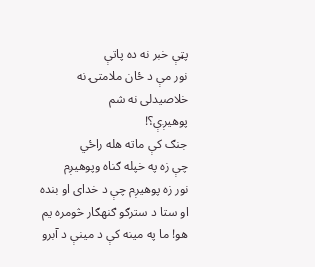پټې خبر نه ده پاتې
نور مې د ځان ملامتۍ نه خلاصيدلى نه شم
پوهيږې؟!
جنګ كې ماته هله راځي
چې زه په خپله ګناه وپوهيږم
نور زه پوهيږم چې د خداى او بنده
او ستا د سترګو ګنهګار څومره يم
هو! ما په مينه كې د مينې د آبرو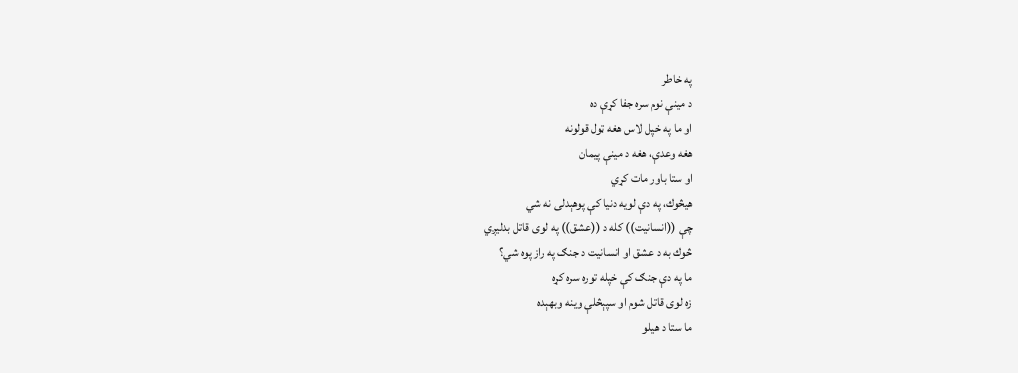په خاطر
د مينې نوم سره جفا كړې ده
او ما په خپل لاس هغه ټول قولونه
هغه وعدې، هغه د مينې پيمان
او ستا باور مات كړي
هيڅوك، په دې لويه دنيا كې پوهېدلى نه شي
چې ((انسانيت)) كله د ((عشق)) په لوى قاتل بدليږي
څوك به د عشق او انسانيت د جنګ په راز پوه شي؟
ما په دې جنګ كې خپله توره سره كړه
زه لوى قاتل شوم او سپېڅلې وينه وبهېده
ما ستا د هيلو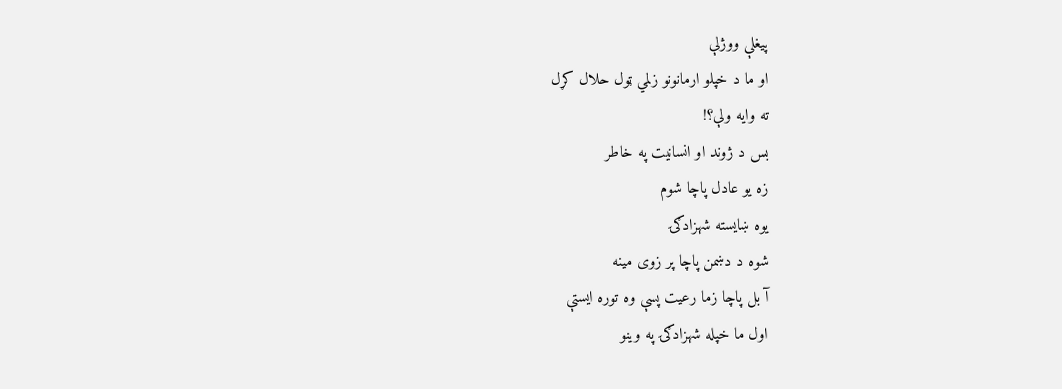پيغلې ووژلې
او ما د خپلو ارمانونو زلمي ټول حلال كړل
ته وايه ولې؟!
بس د ژوند او انسانيت په خاطر
زه يو عادل پاچا شوم
يوه ښايسته شهزادګۍ
شوه د دښمن پاچا پر زوى مينه
آ بل پاچا زما رعيت پسې وه توره ايستې
اول ما خپله شهزادګۍ په وينو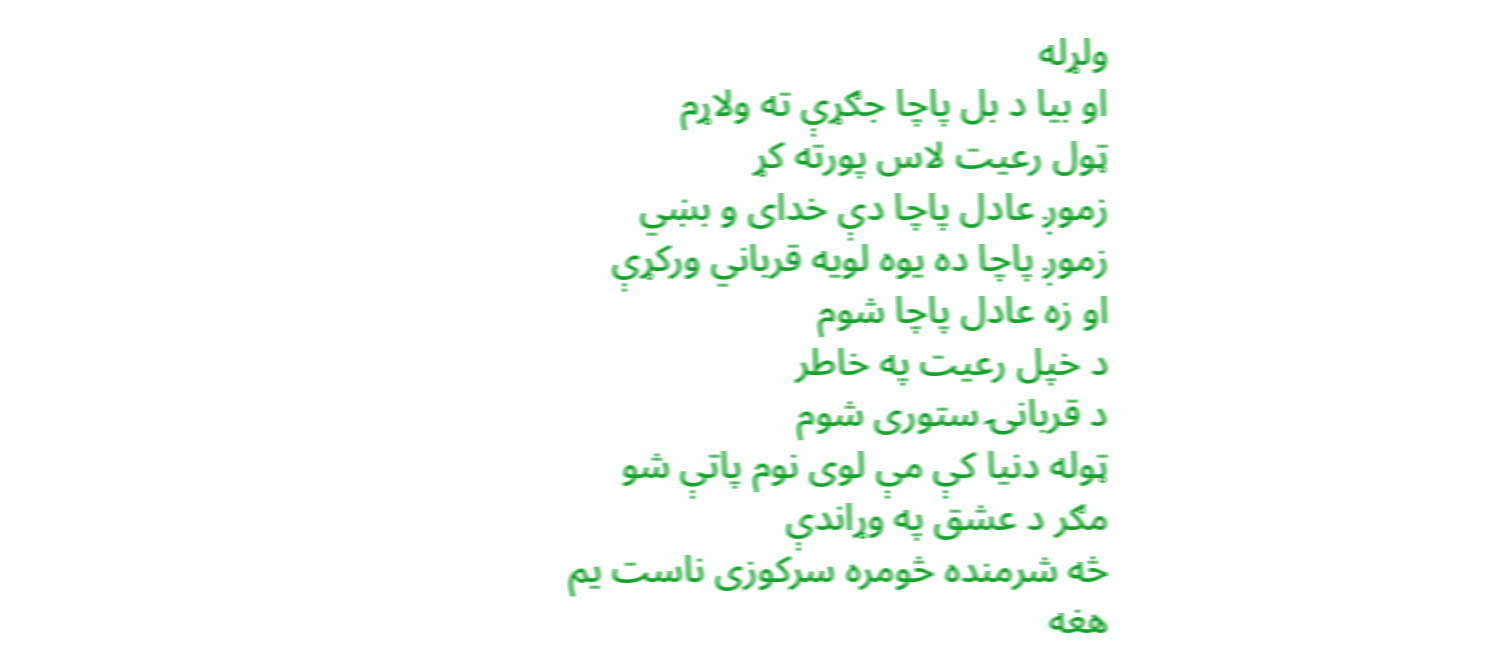ولړله
او بيا د بل پاچا جګړې ته ولاړم
ټول رعيت لاس پورته كړ
زموږ عادل پاچا دې خداى و بښي
زموږ پاچا ده يوه لويه قرباني وركړې
او زه عادل پاچا شوم
د خپل رعيت په خاطر
د قربانۍ ستورى شوم
ټوله دنيا كې مې لوى نوم پاتې شو
مګر د عشق په وړاندې
څه شرمنده څومره سركوزى ناست يم
هغه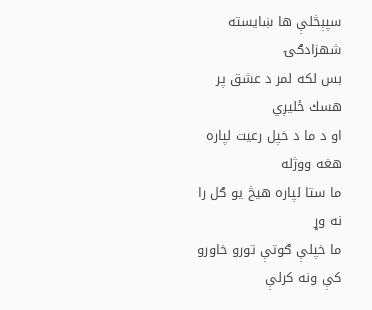سپېڅلې ها ښايسته شهزادګۍ
بس لكه لمر د عشق پر هسك ځليږي
او د ما د خپل رعيت لپاره هغه ووژله
ما ستا لپاره هيڅ يو ګل را نه وړ
ما خپلې ګوتې تورو خاورو كې ونه كرلې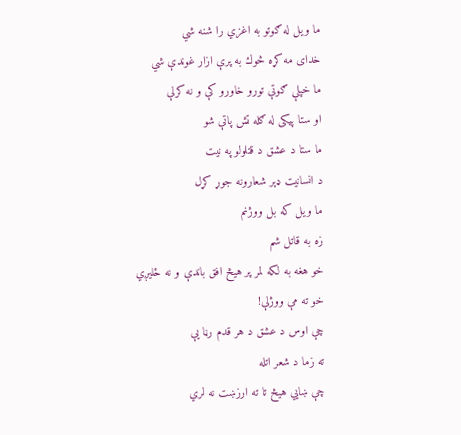ما ويل له ګوتو به اغزي را شنه شي
خداى مه كړه څوك به پرې ازار غوندې شي
ما خپلې ګوتې تورو خاورو كې و نه كرلې
او ستا پيكى له ګله تش پاتې شو
ما ستا د عشق د قتلولو په نيت
د انسانيت ډېر شعارونه جوړ كړل
ما ويل كه بل ووژنم
زه به قاتل شم
خو هغه به لكه لمر پر هيڅ افق باندې و نه ځليږي
خو ته مې ووژلې!
چې اوس د عشق د هر قدم رڼا يې
ته زما د شعر اتله
چې ښايي هيڅ تا ته ارزښت نه لري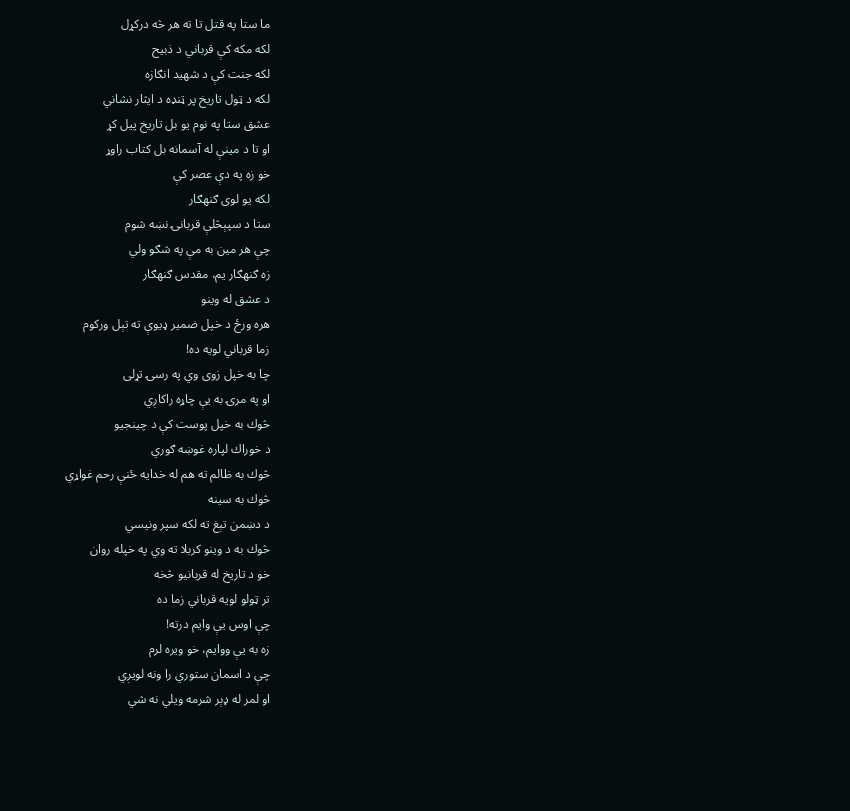ما ستا په قتل تا ته هر څه دركړل
لكه مكه كې قرباني د ذبيح
لكه جنت كې د شهيد انګازه
لكه د ټول تاريخ پر ټنډه د ايثار نشاني
عشق ستا په نوم يو بل تاريخ پيل كړ
او تا د مينې له آسمانه بل كتاب راوړ
خو زه په دې عصر كې
لكه يو لوى ګنهګار
ستا د سپېڅلې قربانۍ نښه شوم
چې هر مين به مې په شګو ولي
زه ګنهګار يم، مقدس ګنهګار
د عشق له وينو
هره ورځ د خپل ضمير ډيوې ته تېل وركوم
زما قرباني لويه ده!
چا به خپل زوى وي په رسۍ تړلى
او په مرۍ به يې چاړه راكاږي
څوك به خپل پوست كې د چينجيو
د خوراك لپاره غوښه ګوري
څوك به ظالم ته هم له خدايه ځنې رحم غواړي
څوك به سينه
د دښمن تېغ ته لكه سپر ونيسي
څوك به د وينو كربلا ته وي په خپله روان
خو د تاريخ له قربانيو څخه
تر ټولو لويه قرباني زما ده
چې اوس يې وايم درته!
زه به يې ووايم، خو ويره لرم
چې د اسمان ستوري را ونه لويږي
او لمر له ډېر شرمه ويلي نه شي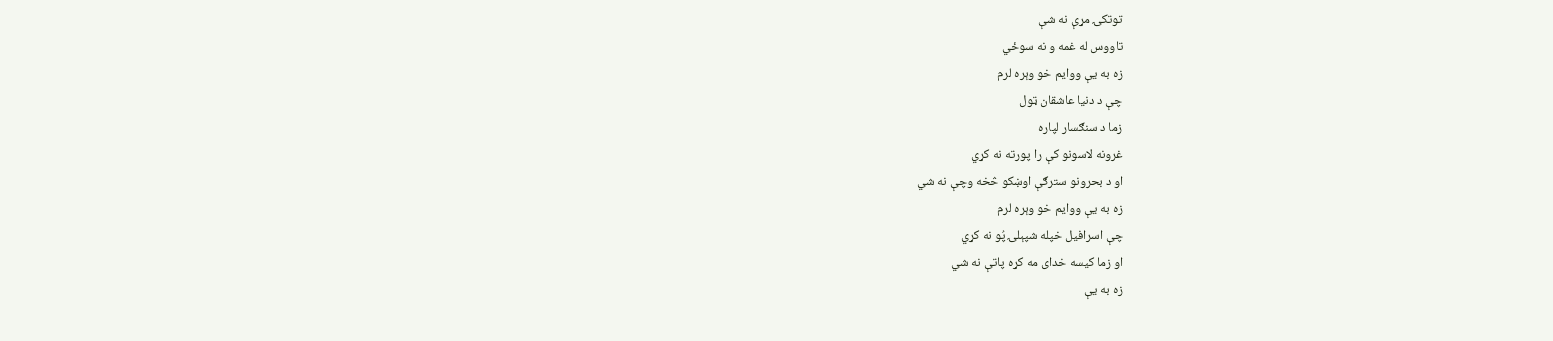توتكۍ مړې نه شې
تاووس له غمه و نه سوځي
زه به يې ووايم خو وېره لرم
چې د دنيا عاشقان ټول
زما د سنګسار لپاره
غرونه لاسونو كې را پورته نه كړي
او د بحرونو سترګې اوښكو څخه وچې نه شي
زه به يې ووايم خو وېره لرم
چې اسرافيل خپله شپېلۍ پُو نه كړي
او زما كيسه خداى مه كړه پاتې نه شي
زه به يې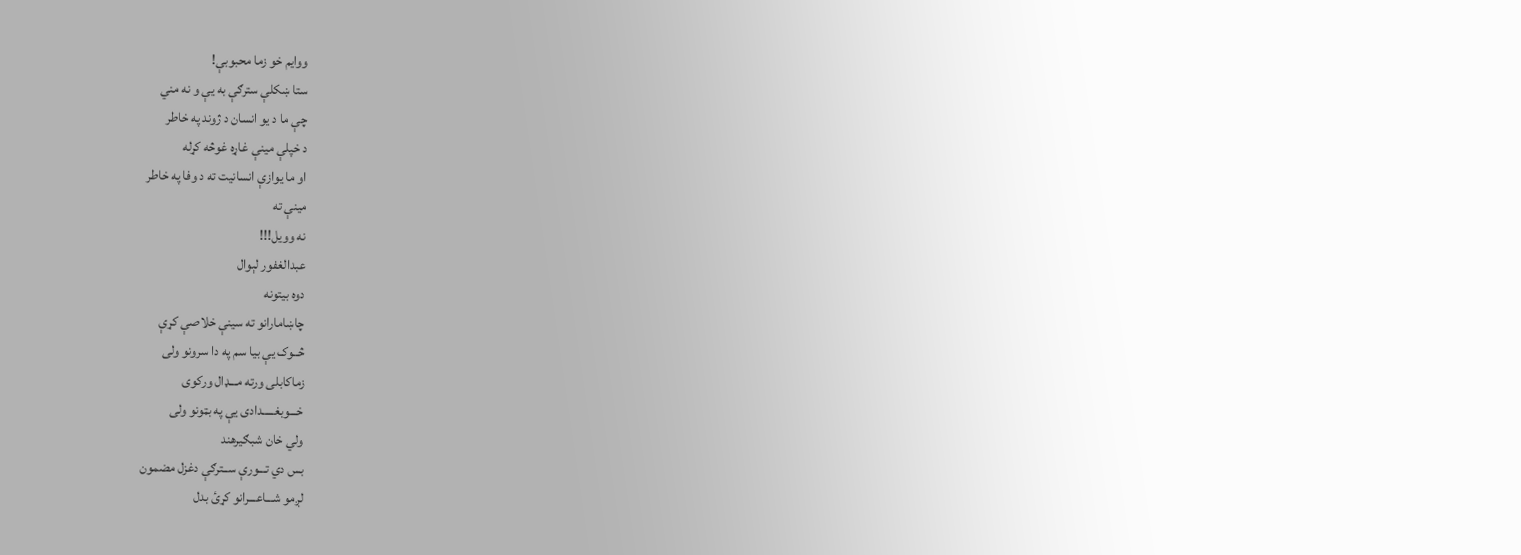ووايم خو زما محبوبې!
ستا ښكلې سترګې به يې و نه مني
چې ما د يو انسان د ژوند په خاطر
د خپلې مينې غاړه غوڅه كړله
او ما يوازې انسانيت ته د وفا په خاطر
مينې ته
نه وويل!!!
عبدالغفور لېوال
دوه بیتونه
چاښامارانو ته سینې خلاصې کړې
څــوک یې بیا سم په دا سرونو ولی
زماکابلی ورته مـــډال ورکوی
خـــوبغـــــدادی یې په بټونو ولی
ولي خان شبګیرهند
بس دي تـــورې ســترګې دغزل مضمون
لږمو شـــاعـــرانو کړئ بدل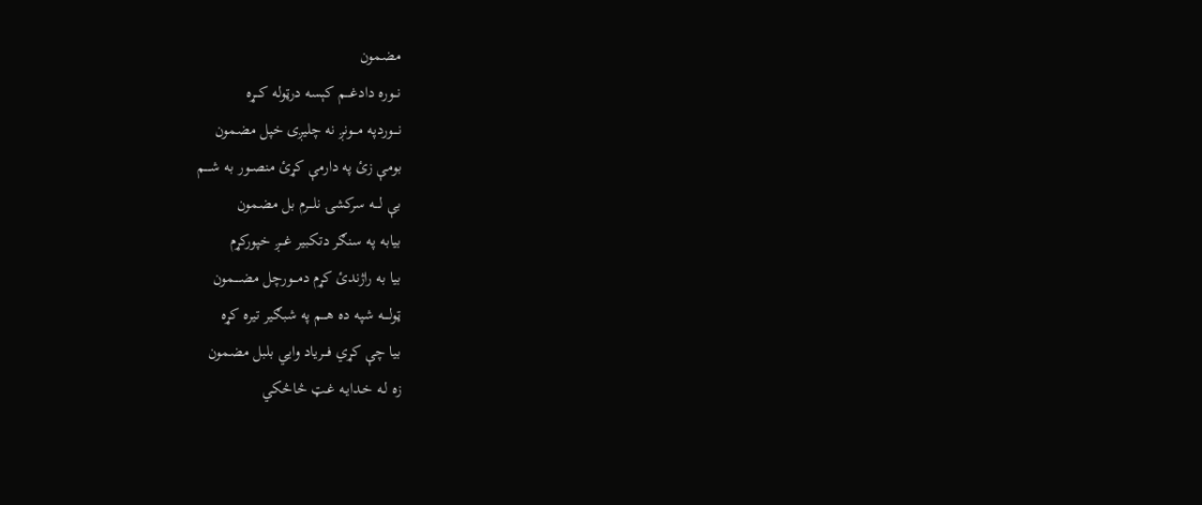مضمون
نــوره دادغـــم کېسه درټوله کـــړه
نـــوردپه مـــونږ نه چلیږی خپل مضمون
بومې زئ په دارمې کړئ منصــور به شــــم
بې لـــه سرکشۍ نلـــرم بل مضمون
بیابه په سنګر دتکبیر غـــږ خپورکړم
بیا به راژندئ کړم دمـــورچل مضــــمون
ټولــــه شپه ده هـــم په شبګیر تیره کړه
بیا چې کړي فـــریاد وایي بلبل مضمون
زه لـه خـدايـه غـټ څاڅكي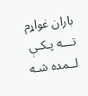باران غواړم تـــه پـكـې لــمده شـه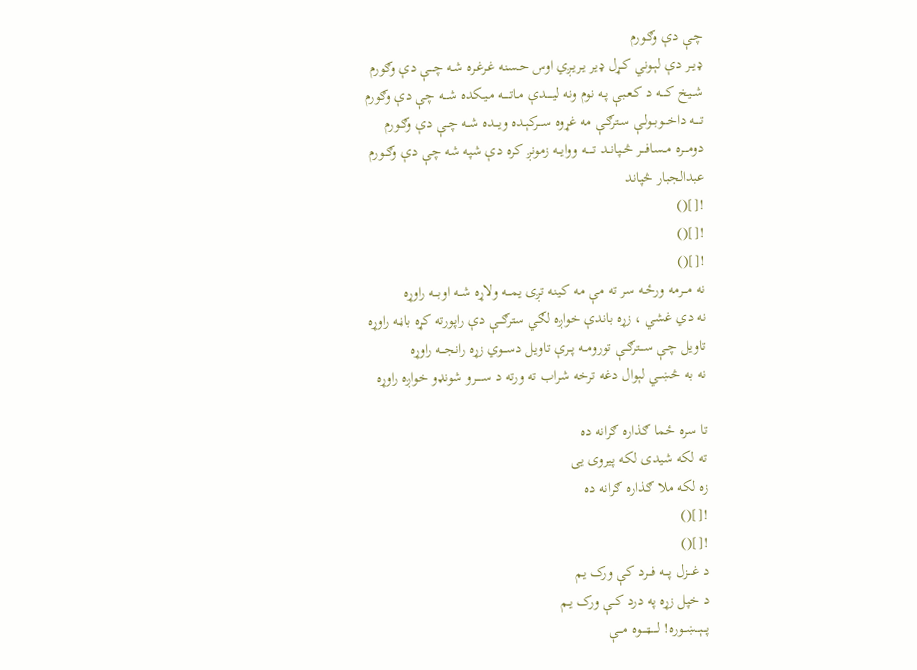چـې دې وګـورم
ډيــر دې لېـوني كــړل ډير يـريـږي اوس حـسنه غـرغـره شـه چـــې دې وګورم
شــيخ كــــه د كـعـبې پـه نوم ونه ليـــــدې مـاتـــــه مـيـكده شـــه چې دې وګورم
تــــه داخـــوبــولـې سـترګـې مه غړوه ســـركېـده ويـــده شــه چــې دې وګـورم
دومـــره مــسافـــر څــپانــد تـــــه ووايــه زمونږ كره دې شپه شه چې دې وګــورم
عبدالجبار څپاند
![]()
![]()
![]()
نه مـــرمه ورځـه سر ته مې مه كـينه تږی يمـــه ولاړه شــه اوبـــه راوړه
نه دي غشي ، زړه باندې خواږه لګي سترګـــې دې راپورته کړه باڼـه راوړه
تاويل چـې ســـترګــې تورومــه پــرې تاويل دســـوي زړه رانجـــه راوړه
نه به څښــي لېوال دغه ترخه شراب ته ورته د ســـــرو شونډو خواږه راوړه

تا سره ځما ګذاره ګرانه ده
ته لکه شیدی لکه پیروی یی
زه لکه ملا ګذاره ګرانه ده
![]()
![]()
د غـــزل پـــه فـــرد کې ورک يم
د خپل زړه په درد کــې ورک يـم
پـــېــښــوره! لـــــټـــــوه مـــې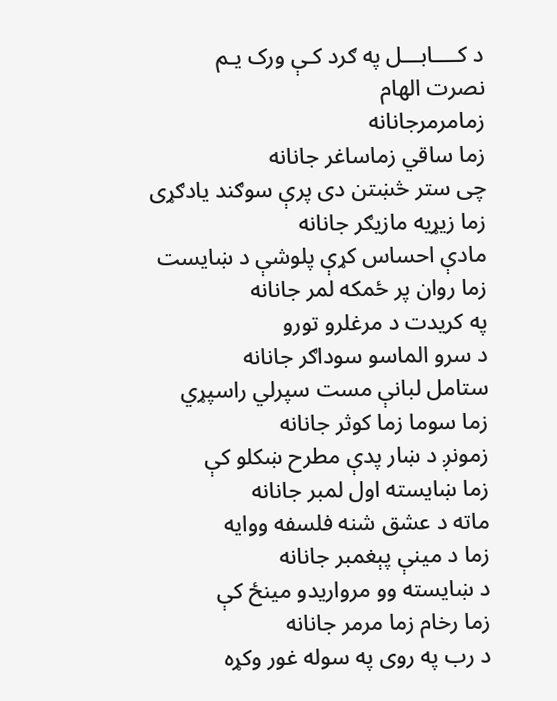د کــــابـــل په ګرد کـې ورک يـم
نصرت الهام
زمامرمرجانانه
زما ساقي زماساغر جانانه
چى ستر څښتن دى پرې سوګند يادګړى
زما زيړيه مازيګر جانانه
مادې احساس كړې پلوشې د ښايست
زما روان پر ځمكه لمر جانانه
په كريدت د مرغلرو تورو
د سرو الماسو سوداګر جانانه
ستامل لبانې مست سپرلي راسپړي
زما سوما زما كوثر جانانه
زمونږ د ښار پدې مطرح ښكلو كې
زما ښايسته اول لمبر جانانه
ماته د عشق شنه فلسفه ووايه
زما د مينې پېغمبر جانانه
د ښايسته وو مرواريدو مينځ كې
زما رخام زما مرمر جانانه
د رب په روى په سوله غور وكړه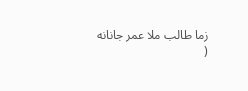زما طالب ملا عمر جانانه
(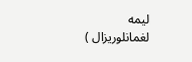لیمه لغمانلوريزال )